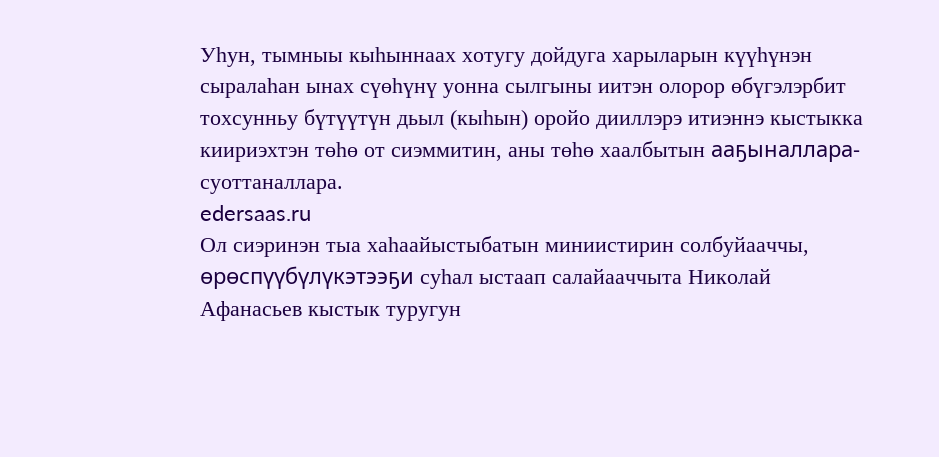Уһун, тымныы кыһыннаах хотугу дойдуга харыларын күүһүнэн сыралаһан ынах сүөһүнү уонна сылгыны иитэн олорор өбүгэлэрбит тохсунньу бүтүүтүн дьыл (кыһын) оройо дииллэрэ итиэннэ кыстыкка киириэхтэн төһө от сиэммитин, аны төһө хаалбытын ааҕыналлара-суоттаналлара.
edersaas.ru
Ол сиэринэн тыа хаһаайыстыбатын миниистирин солбуйааччы, өрөспүүбүлүкэтээҕи суһал ыстаап салайааччыта Николай Афанасьев кыстык туругун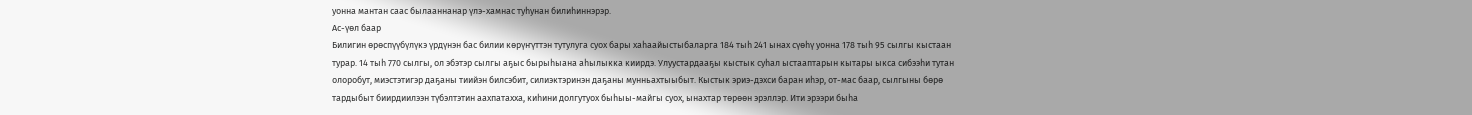уонна мантан саас былааннанар үлэ-хамнас туһунан билиһиннэрэр.
Ас-үөл баар
Билигин өрөспүүбүлүкэ үрдүнэн бас билии көрүҥүттэн тутулуга суох бары хаһаайыстыбаларга 184 тыһ 241 ынах сүөһү уонна 178 тыһ 95 сылгы кыстаан турар. 14 тыһ 770 сылгы, ол эбэтэр сылгы аҕыс бырыһыана аһылыкка киирдэ. Улуустардааҕы кыстык суһал ыстааптарын кытары ыкса сибээһи тутан олоробут, миэстэтигэр даҕаны тиийэн билсэбит, силиэктэринэн даҕаны мунньахтыыбыт. Кыстык эриэ-дэхси баран иһэр, от-мас баар, сылгыны бөрө тардыбыт биирдиилээн түбэлтэтин аахпатахха, киһини долгутуох быһыы-майгы суох, ынахтар төрөөн эрэллэр. Ити эрээри быһа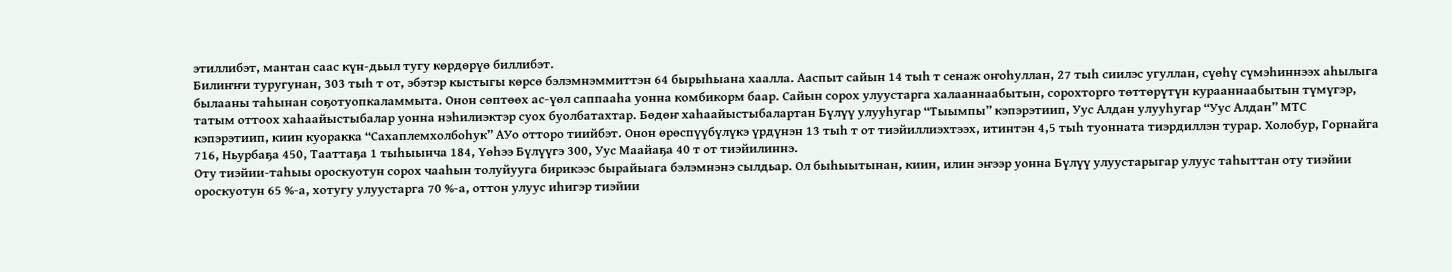этиллибэт, мантан саас күн-дьыл тугу көрдөрүө биллибэт.
Билиҥҥи туругунан, 303 тыһ т от, эбэтэр кыстыгы көрсө бэлэмнэммиттэн 64 бырыһыана хаалла. Ааспыт сайын 14 тыһ т сенаж оҥоһуллан, 27 тыһ сиилэс угуллан, сүөһү сүмэһиннээх аһылыга былааны таһынан соҕотуопкаламмыта. Онон сөптөөх ас-үөл саппааһа уонна комбикорм баар. Сайын сорох улуустарга халааннаабытын, сорохторго төттөрүтүн курааннаабытын түмүгэр, татым оттоох хаһаайыстыбалар уонна нэһилиэктэр суох буолбатахтар. Бөдөҥ хаһаайыстыбалартан Бүлүү улууһугар “Тыымпы” кэпэрэтиип, Уус Алдан улууһугар “Уус Алдан” МТС кэпэрэтиип, киин куоракка “Сахаплемхолбоһук” АУо отторо тиийбэт. Онон өрөспүүбүлүкэ үрдүнэн 13 тыһ т от тиэйиллиэхтээх, итинтэн 4,5 тыһ туонната тиэрдиллэн турар. Холобур, Горнайга 716, Ньурбаҕа 450, Тааттаҕа 1 тыһыынча 184, Үөһээ Бүлүүгэ 300, Уус Маайаҕа 40 т от тиэйилиннэ.
Оту тиэйии-таһыы ороскуотун сорох чааһын толуйууга бирикээс бырайыага бэлэмнэнэ сылдьар. Ол быһыытынан, киин, илин эҥээр уонна Бүлүү улуустарыгар улуус таһыттан оту тиэйии ороскуотун 65 %-а, хотугу улуустарга 70 %-а, оттон улуус иһигэр тиэйии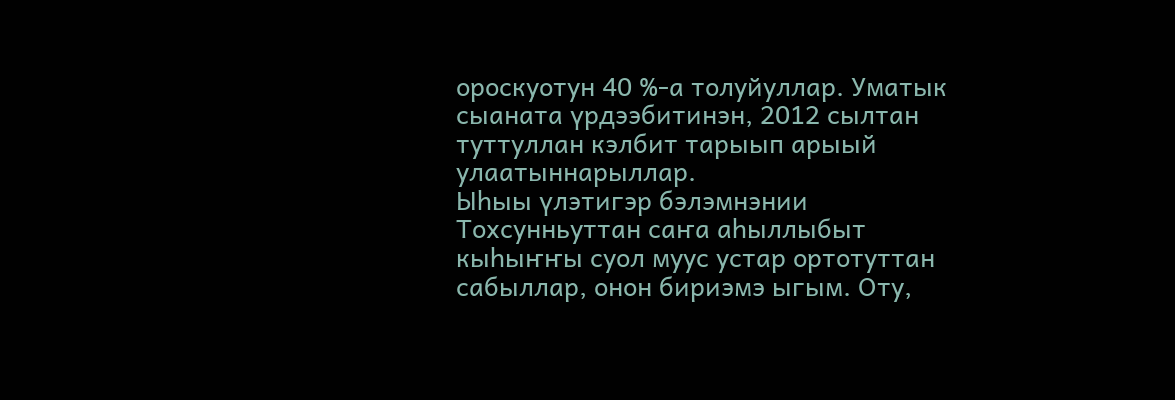ороскуотун 40 %-а толуйуллар. Уматык сыаната үрдээбитинэн, 2012 сылтан туттуллан кэлбит тарыып арыый улаатыннарыллар.
Ыһыы үлэтигэр бэлэмнэнии
Тохсунньуттан саҥа аһыллыбыт кыһыҥҥы суол муус устар ортотуттан сабыллар, онон бириэмэ ыгым. Оту,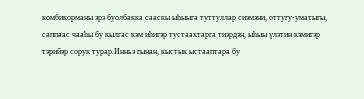комбикорманы эрэ буолбакка сааскы ыһыыга туттуллар сиэмэни, оттугу-уматыгы, саппаас чааһы бу кылгас кэм иһигэр тустаахтарга тиэрдэн, ыһыы үлэтин кэмигэр тэрийэр сорук турар.Инньэ гынан, кыстык ыстааптара бу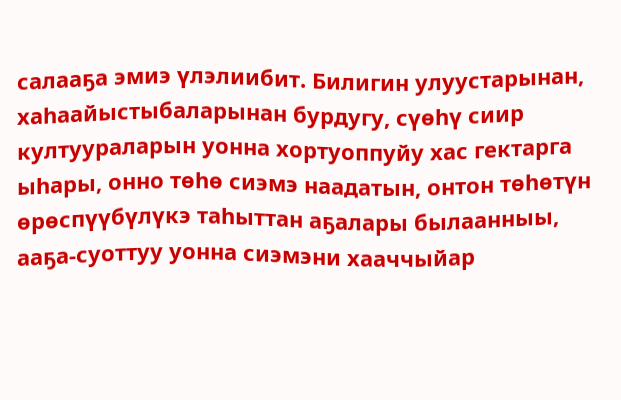салааҕа эмиэ үлэлиибит. Билигин улуустарынан, хаһаайыстыбаларынан бурдугу, сүөһү сиир култуураларын уонна хортуоппуйу хас гектарга ыһары, онно төһө сиэмэ наадатын, онтон төһөтүн өрөспүүбүлүкэ таһыттан аҕалары былаанныы, ааҕа-суоттуу уонна сиэмэни хааччыйар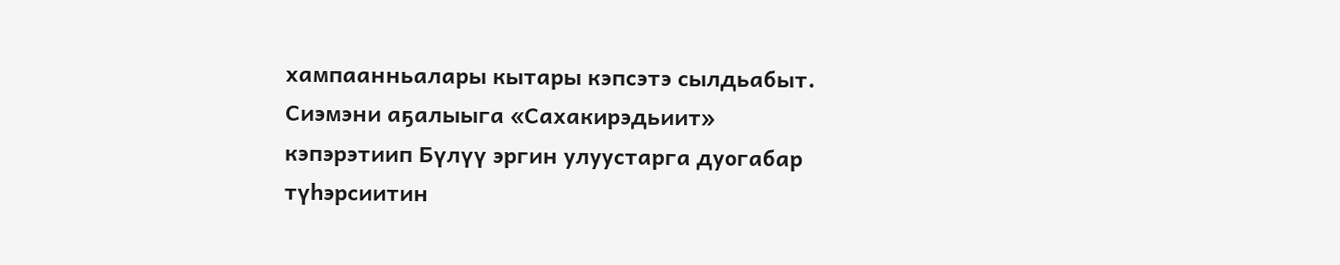хампаанньалары кытары кэпсэтэ сылдьабыт. Сиэмэни аҕалыыга «Сахакирэдьиит» кэпэрэтиип Бүлүү эргин улуустарга дуогабар түһэрсиитин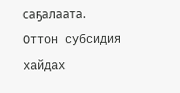саҕалаата.
Оттон субсидия хайдах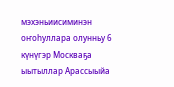мэхэньиисиминэн оҥоһуллара олунньу 6 күнүгэр Москваҕа ыытыллар Арассыыйа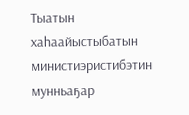Тыатын хаһаайыстыбатын министиэристибэтин мунньаҕар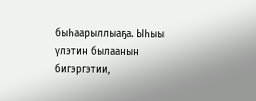быһаарыллыаҕа. Ыһыы үлэтин былаанын бигэргэтии,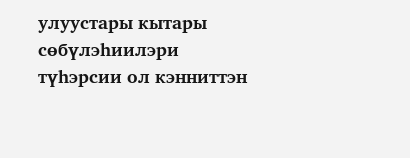улуустары кытары сөбүлэһиилэри түһэрсии ол кэнниттэн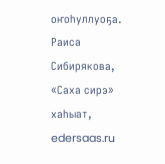оҥоһуллуоҕа.
Раиса Сибирякова, «Саха сирэ» хаһыат, edersaas.ru